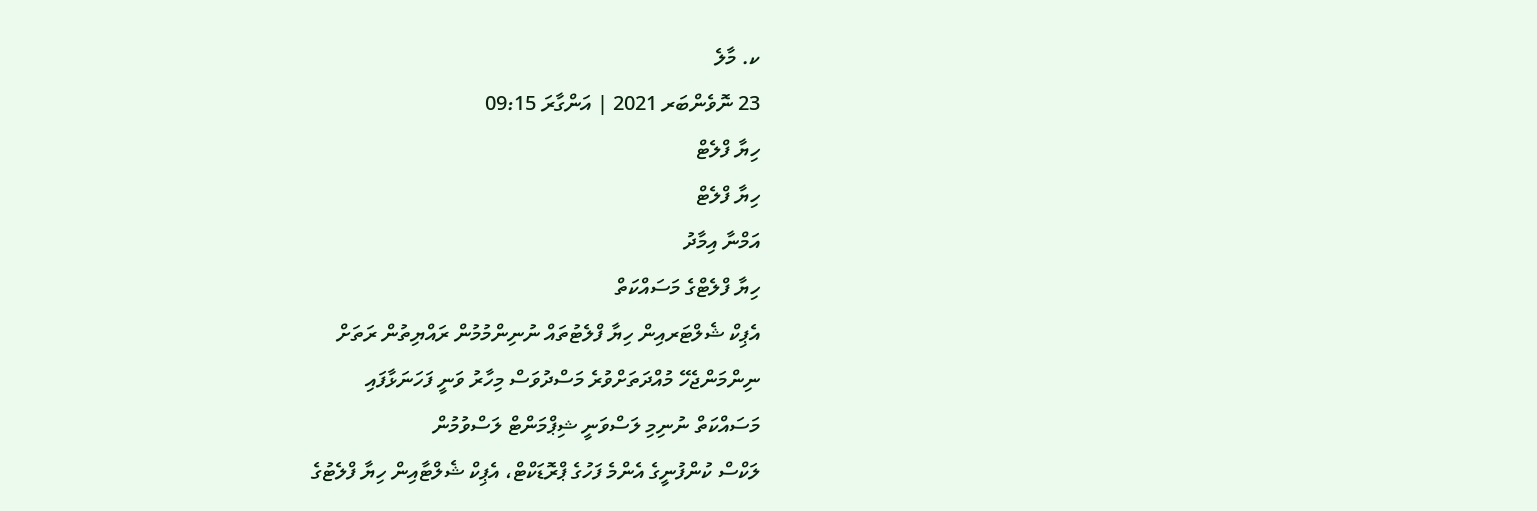ކ. މާލެ
23 ނޮވެންބަރ 2021 | އަންގާރަ 09:15
ހިޔާ ފްލެޓް
ހިޔާ ފްލެޓް
އަމްނާ އިމާދު
ހިޔާ ފްލެޓްގެ މަސައްކަތް
އެޕިކް ޝެލްޓަރއިން ހިޔާ ފްލެޓުތައް ނުނިންމުމުން ރައްޔިތުން ރަތަށް
ނިންމަންޖެހޭ މުއްދަތަށްވުރެ މަސްދުވަސް މިހާރު ވަނީ ފަހަނަޅާފައި
މަސައްކަތް ނުނިމި ލަސްވަނީ ޝިޕްމަންޓް ލަސްވުމުން
ލަކްސް ކުންފުނީގެ އެންމެ ފަހުގެ ޕްރޮޑަކްޓް، އެޕިކް ޝެލްޓާއިން ހިޔާ ފްލެޓުގެ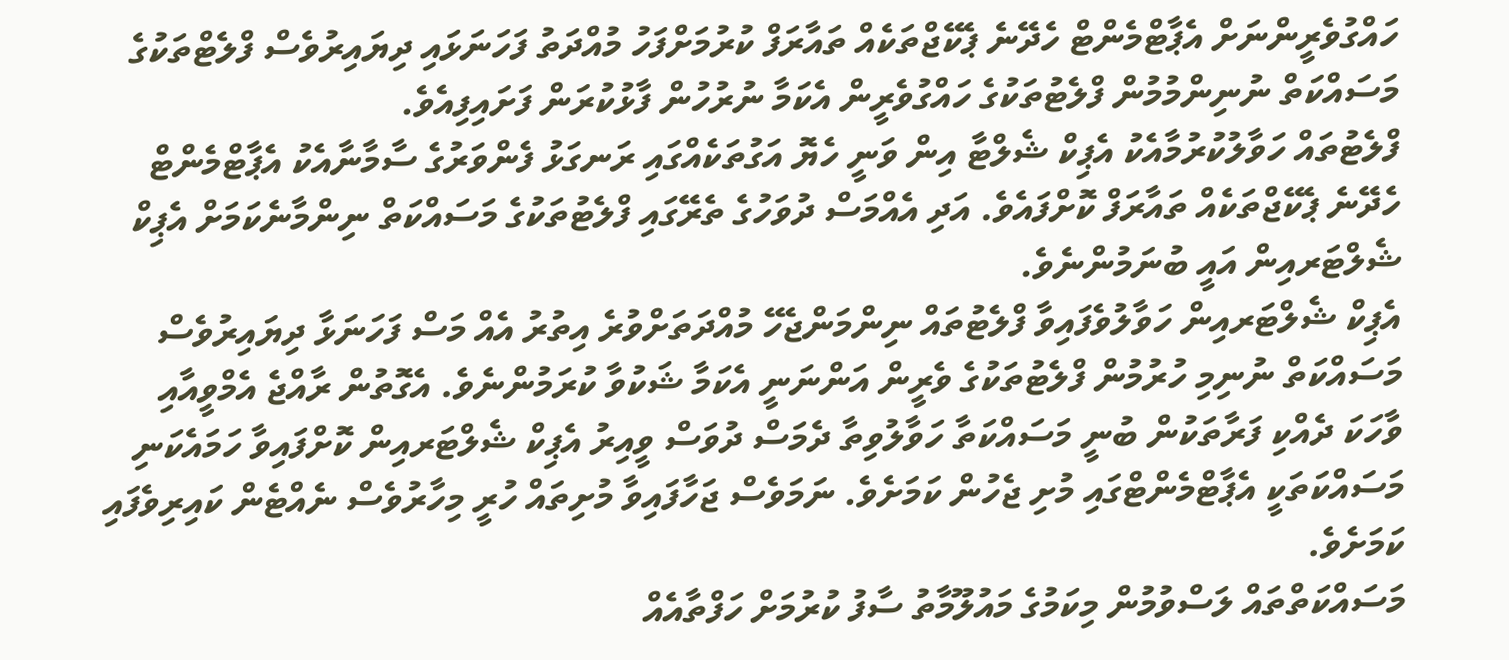ހައްގުވެރީންނަށް އެޕާޓްމެންޓް ހެދޭނެ ޕެކޭޖްތަކެއް ތައާރަފް ކުރުމަށްފަހު މުއްދަތު ފަހަނަޅައި ދިޔައިރުވެސް ފްލެޓްތަކުގެ މަސައްކަތް ނުނިންމުމުން ފްލެޓުތަކުގެ ހައްގުވެރީން އެކަމާ ނުރުހުން ފާޅުކުރަން ފަށައިފިއެވެ.
ފްލެޓުތައް ހަވާލުކުރުމާއެކު އެޕިކް ޝެލްޓާ އިން ވަނީ ހެޔޮ އަގުތަކެއްގައި ރަނގަޅު ފެންވަރުގެ ސާމާނާއެކު އެޕާޓްމެންޓް ހެދޭނެ ޕެކޭޖްތަކެއް ތައާރަފް ކޮށްފައެވެ. އަދި އެއްމަސް ދުވަހުގެ ތެރޭގައި ފްލެޓުތަކުގެ މަސައްކަތް ނިންމާނެކަމަށް އެޕިކް ޝެލްޓަރއިން އައީ ބުނަމުންނެވެ.
އެޕިކް ޝެލްޓަރއިން ހަވާލުވެފައިވާ ފްލެޓުތައް ނިންމަންޖެހޭ މުއްދަތަށްވުރެ އިތުރު އެއް މަސް ފަހަނަޅާ ދިޔައިރުވެސް މަސައްކަތް ނުނިމި ހުރުމުން ފްލެޓުތަކުގެ ވެރީން އަންނަނީ އެކަމާ ޝަކުވާ ކުރަމުންނެވެ. އެގޮތުން ރާއްޖެ އެމްވީއާއި ވާހަކަ ދެއްކި ފަރާތަކުން ބުނީ މަސައްކަތާ ހަވާލުވިތާ ދެމަސް ދުވަސް ވީއިރު އެޕިކް ޝެލްޓަރއިން ކޮށްފައިވާ ހަމައެކަނި މަސައްކަތަކީ އެޕާޓްމެންޓްގައި މުށި ޖެހުން ކަމަށެވެ. ނަމަވެސް ޖަހާފައިވާ މުށިތައް ހުރީ މިހާރުވެސް ނެއްޓެން ކައިރިވެފައި ކަމަށެވެ.
މަސައްކަތްތައް ލަސްވުމުން މިކަމުގެ މައުލޫމާތު ސާފު ކުރުމަށް ހަފްތާއެއް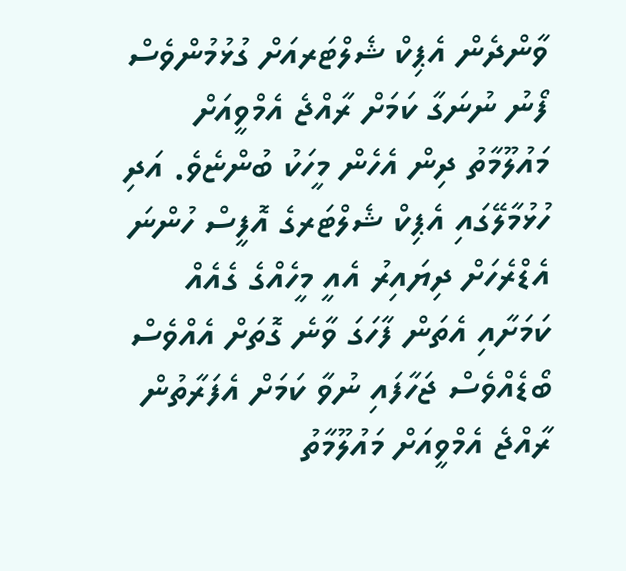ވާންދެން އެޕިކް ޝެލްޓަރއަށް ގުޅުމުންވެސް ފޯނު ނުނަގާ ކަމަށް ރާއްޖެ އެމްވީއަށް މައުލޫމާތު ދިން އެހެން މީހަކު ބުންޏެވެ. އަދި ހުޅުމާލޭގައި އެޕިކް ޝެލްޓަރގެ އޮފީސް ހުންނަ އެޑްރެހަށް ދިޔައިރު އެއީ މީހެއްގެ ގެއެއް ކަމަށާއި އެތަން ފާހަގަ ވާނެ ގޮތަށް އެއްވެސް ބޯޑެއްވެސް ޖަހާފައި ނުވާ ކަމަށް އެފަރާތުން ރާއްޖެ އެމްވީއަށް މައުލޫމާތު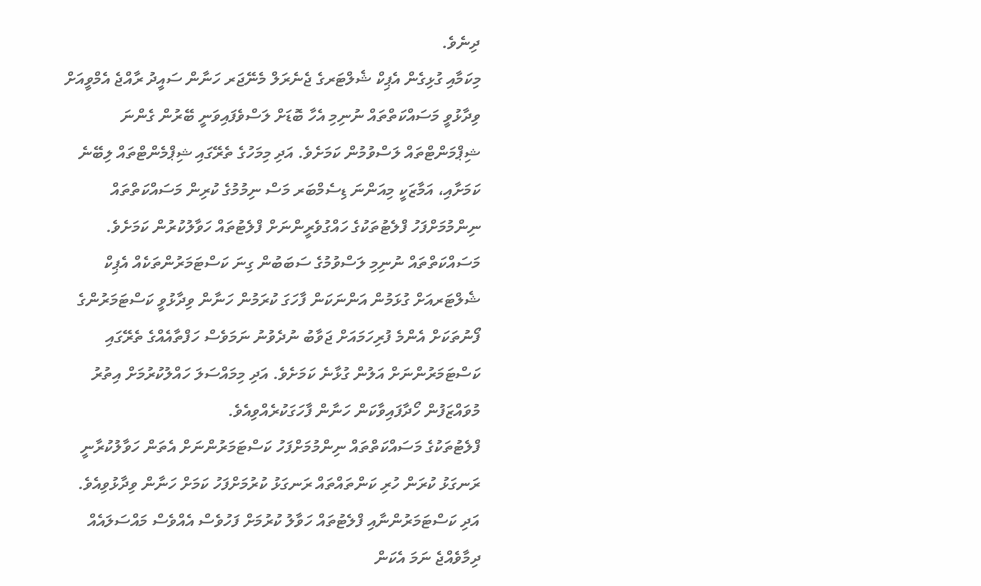ދިނެވެ.
މިކަމާއި ގުޅިގެން އެޕިކް ޝެލްޓަރގެ ޖެނެރަލް މެނޭޖަރ ހަނާން ސައީދު ރާއްޖެ އެމްވީއަށް ވިދާޅުވީ މަސައްކަތްތައް ނުނިމި އެހާ ބޮޑަށް ލަސްވެފައިވަނީ ބޭރުން ގެންނަ ޝިޕްމަންޓްތައް ލަސްވުމުން ކަމަށެވެ. އަދި މިމަހުގެ ތެރޭގައި ޝިޕްމެންޓްތައް ލިބޭނެ ކަމަށާއި، އަމާޒަކީ މިއަންނަ ޑިސެމްބަރ މަސް ނިމުމުގެ ކުރިން މަސައްކަތްތައް ނިންމުމަށްފަހު ފްލެޓުތަކުގެ ހައްގުވެރީންނަށް ފްލެޓުތައް ހަވާލުކުރުން ކަމަށެވެ.
މަސައްކަތްތައް ނުނިމި ލަސްވުމުގެ ސަބަބުން ގިނަ ކަސްޓަމަރުންތަކެއް އެޕިކް ޝެލްޓަރއަށް ގުޅަމުން އަންނަކަން ފާހަގަ ކުރަމުން ހަނާން ވިދާޅުވީ ކަސްޓަމަރުންގެ ފޯނުތަކަށް އެންމެ ފުރިހަމައަށް ޖަވާބު ނުދެވުނު ނަމަވެސް ހަފްތާއެއްގެ ތެރޭގައި ކަސްޓަމަރުންނަށް އަލުން ގުޅާނެ ކަމަށެވެ. އަދި މިމައްސަލަ ހައްލުކުރުމަށް އިތުރު މުވައްޒަފުން ހޯދާފައިވާކަން ހަނާން ފާހަގަކުރެއްވިއެވެ.
ފްލެޓުތަކުގެ މަސައްކަތްތައް ނިންމުމަށްފަހު ކަސްޓަމަރުންނަށް އެތަން ހަވާލުކުރާނީ ރަނގަޅު ކުރަން ހުރި ކަންތައްތައް ރަނގަޅު ކުރުމަށްފަހު ކަމަށް ހަނާން ވިދާޅުވިއެވެ. އަދި ކަސްޓަމަރުންނާއި ފްލެޓުތައް ހަވާލު ކުރުމަށް ފަހުވެސް އެއްވެސް މައްސަލައެއް ދިމާވެއްޖެ ނަމަ އެކަން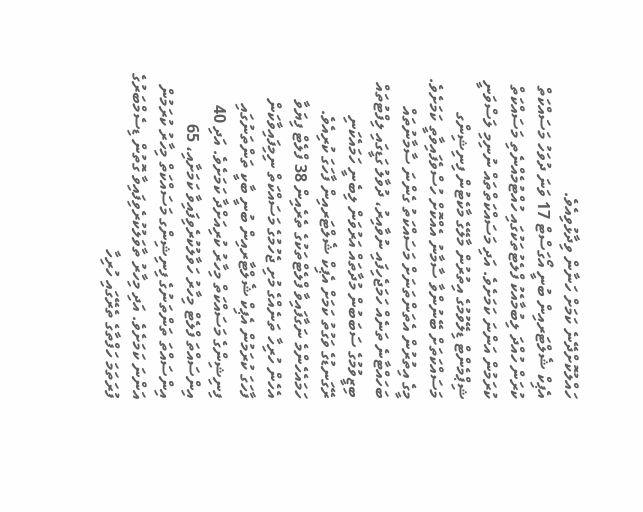ހައްލުކޮށްދޭނެ ކަމަށް ހަނާން ވިދާޅުވިއެވެ.
އެޕިކް ޝެލްޓަރއިން ބުނީ އޯގަސްޓް 17 ވަނަ ދުވަހު މަސައްކަތް ކުރަން ހުއްދަ ލިބުމާއެކު ފްލެޓުތަކުގައި ހުއްޓުމެއްނެތި މަސައްކަތް ކުރަމުން އަންނަ ކަމަށެވެ. އަދި މަސައްކަތްތައް ނުނިމި ލަސްވަނީ ޝިޕްމެންޓް ޑިލޭވުމުގެ އިތުރުން މާލޭގެ މާކެޓުން ފިނިޝިންގ މަސައްކަތަށް ބޭނުންވާ ސާމާނު އެއްކޮށް ހުސްވެފައިވާތީ ކަމަށެވެ. މީގެ އިތުރުން އެތަންތަނަށް މަސައްކަތު ގެންނަ ސާމާނުތައް ބަހައްޓާނެ ތަނެއް ހަމަޖެހިފައި ނުވާއިރު، ދުވާލު ގަޑީގައި ލިފްޓުތައް ބިޒީވުމުގެ ސަބަބުން މުދާތައް އަރުވަން ލިބެނީ ހަމައެކަނި ރޭގަނޑުގެ ވަގުތު ކަމަށް އެޕިކް ޝެލްޓަރއިން ފާހަގަ ކުރިއެވެ.
ހަމައެހެންމެ ނަގާފައިވާ ފްލެޓްތަކުގެ ތެރެއިން 38 ފްލެޓް ފިޔަވާ އެހެން ހުރިހާ ތަނެއްގެ މުށި ޖެހުމުގެ މަސައްކަތް ނިމިފައިވާކަން ފާހަގަ ކުރަމުން އެޕިކް ޝެލްޓާރއިން ބުނީ ބާކީ ތަންތަނުގައި ފިނިޝިންގެ މަސައްކަތް މިހާރު ކުރިއަށްދާ ކަމަށެވެ. އަދި 40 އިންސައްތަ ފްލެޓް މިހާރު ހަވާލުކުރެވިފައިވާ ކަމަށާއި، 65 އިންސައްތަ ތަންތަނުގެ ފިނިޝިންގ މަސައްކަތް މިހާރު ކުރަމުން އަންނަ ކަމަށެވެ. އަދި މިހާރު ތާވަލުކުރެވިފައިވާ ގޮތުން ޑިސެމްބަރުގެ ފުރަތަމަ ހަފްތާގެ ތެރޭގައި ހުރިހާ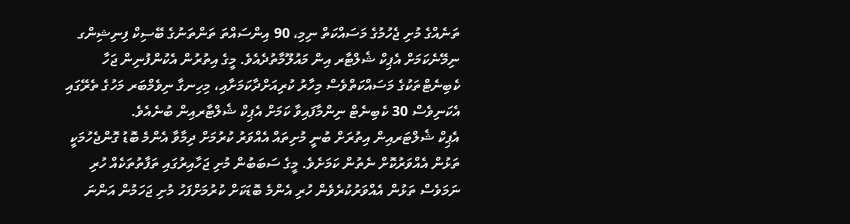ތަނެއްގެ މުށި ޖެހުމުގެ މަސައްކަތް ނިމި، 90 އިންސައްތަ ތަންތަނުގެ ބޭސިކް ފިނިޝިންގ ނިމޭނެކަމަށް އެޕިކް ޝެލްޓާރ އިން މައުލޫމާތުދެއެވެ. މީގެ އިތުރުން އެކުންފުނިން ޖަހާ ކެބިނެޓްތަކުގެ މަސައްކަތްވެސް މިހާރު ކުރިއަށްދާކަމަށާއި، މިހިނގާ ނިވެމްބަރ މަހުގެ ތެރޭގައި އެކަނިވެސް 30 ކެބިނެޓް ނިންމާފައިވާ ކަމަށް އެޕިކް ޝެލްޓާރއިން ބުނެއެވެ.
އެޕިކް ޝެލްޓަރއިން އިތުރަށް ބުނީ މުށިތައް އެއްވަރު ކުރުމަށް ދިމާވާ އެންމެ ބޮޑު ގޮންޖެހުމަކީ ތަޅުން އެއްވަރުކޮށް ނެތުން ކަމަށެވެ. މީގެ ސަބަބުން މުށި ޖަހާއިރުގައި ތަފާތުތަކެއް ހުރި ނަމަވެސް ތަޅުން އެއްވަރުކުރެވެން ހުރި އެންމެ ބޮޑަކަށް ކުރުމަށްފަހު މުށި ޖަހަމުން އަންނަ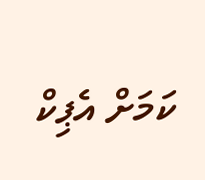ކަމަށް އެޕިކް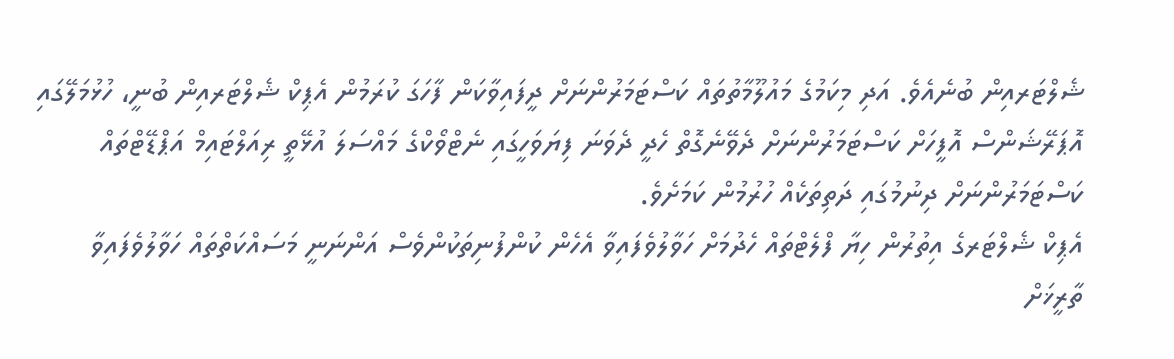ޝެލްޓަރއިން ބުނެއެވެ. އަދި މިކަމުގެ މައުލޫމާތުތައް ކަސްޓަމަރުންނަށް ދީފައިވާކަން ފާހަގަ ކުރަމުން އެޕިކް ޝެލްޓަރއިން ބުނީ، ހުޅުމަލޭގައި އޮޕަރޭޝަންސް އޮފީހަށް ކަސްޓަމަރުންނަށް ދެވޭނެގޮތް ހެދީ ދެވަނަ ފިޔަވަހީގައި ނެޓްވޯކްގެ މައްސަލަ އުޅޭތީ ރިއަލްޓައިމް އަޕްޑޭޓްތައް ކަސްޓަމަރުންނަށް ދިނުމުގައި ދަތިތަކެއް ހުރުމުން ކަމަށެވެ.
އެޕިކް ޝެލްޓަރގެ އިތުރުން ހިޔާ ފްލެޓްތައް ހެދުމަށް ހަވާލުވެފައިވާ އެހެން ކުންފުނިތަކުންވެސް އަންނަނީ މަސައްކަތްތައް ހަވާލުވެފައިވާ ތާރީޚަށް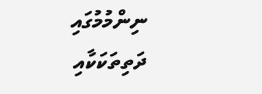ނިންމުމުގައި ދަތިތަކަކާއި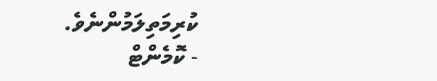ކުރިމަތިލަމުންނެވެ.
- ކޮމެންޓް